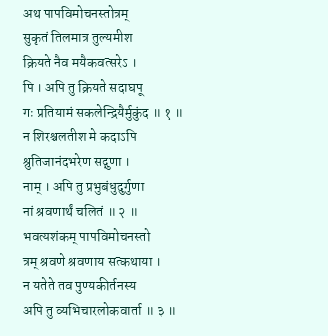अथ पापविमोचनस्तोत्रम्
सुकृतं तिलमात्र तुल्यमीश
क्रियते नैव मयैकवत्सरेऽ ।
पि । अपि तु क्रियते सदाघपू
गः प्रतियामं सकलेन्द्रियैर्मुकुंद ॥ १ ॥
न शिरश्चलतीश मे कदाऽपि
श्रुतिजानंदभरेण सद्गुणा ।
नाम् । अपि तु प्रभुबंधुदुर्गुणा
नां श्रवणार्थं चलितं ॥ २ ॥
भवत्यशंकम् पापविमोचनस्तो
त्रम् श्रवणे श्रवणाय सत्कथाया ।
न यतेते तव पुण्यकीर्तनस्य
अपि तु व्यभिचारलोकवार्ता ॥ ३ ॥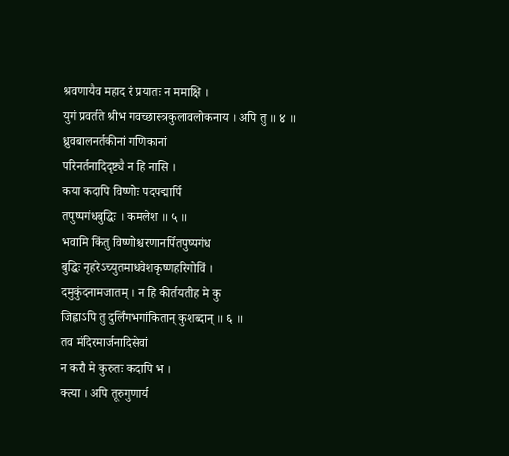श्रवणायैव महाद रं प्रयातः न ममाक्षि ।
युगं प्रवर्तते श्रीभ गवच्छास्त्रकुलावलोकनाय । अपि तु ॥ ४ ॥
ध्रुवबालनर्तकीनां गणिकानां
परिनर्तनादिदृष्ट्यै न हि नासि ।
कया कदापि विष्णोः पदपद्मार्पि
तपुष्पगंधबुद्धिः । कमलेश ॥ ५ ॥
भवामि किंतु विष्णोश्चरणानर्पितपुष्पगंध
बुद्धिः नृहरेऽच्युतमाधवेशकृष्णहरिगोविं ।
दमुकुंदनामजातम् । न हि कीर्तयतीह मे कु
जिह्वाऽपि तु दुर्लिंगभगांकितान् कुशब्दान् ॥ ६ ॥
तव मंदिरमार्जनादिसेवां
न करौ मे कुरुतः कदापि भ ।
क्त्या । अपि तूरुगुणार्य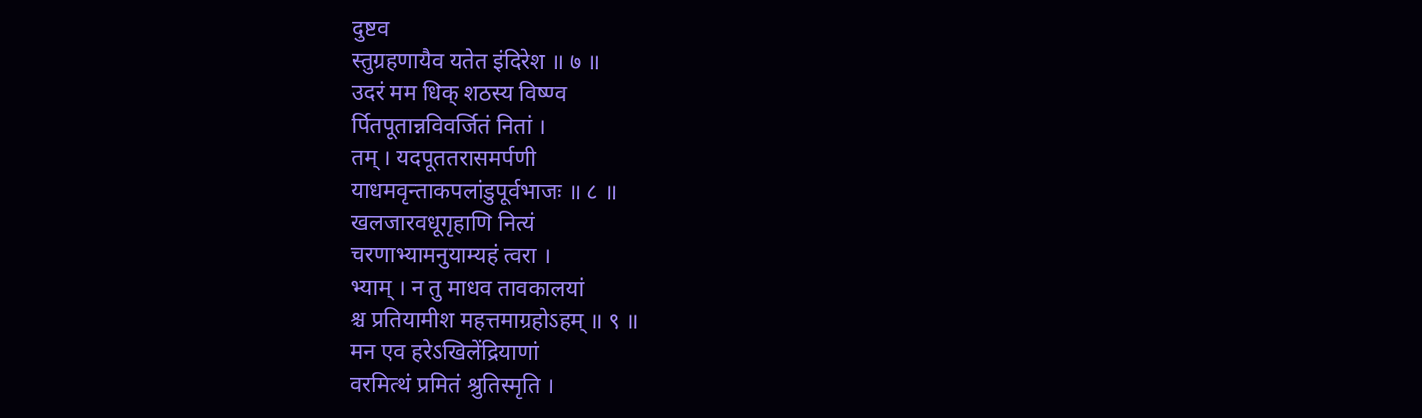दुष्टव
स्तुग्रहणायैव यतेत इंदिरेश ॥ ७ ॥
उदरं मम धिक् शठस्य विष्ण्व
र्पितपूतान्नविवर्जितं नितां ।
तम् । यदपूततरासमर्पणी
याधमवृन्ताकपलांडुपूर्वभाजः ॥ ८ ॥
खलजारवधूगृहाणि नित्यं
चरणाभ्यामनुयाम्यहं त्वरा ।
भ्याम् । न तु माधव तावकालयां
श्च प्रतियामीश महत्तमाग्रहोऽहम् ॥ ९ ॥
मन एव हरेऽखिलेंद्रियाणां
वरमित्थं प्रमितं श्रुतिस्मृति ।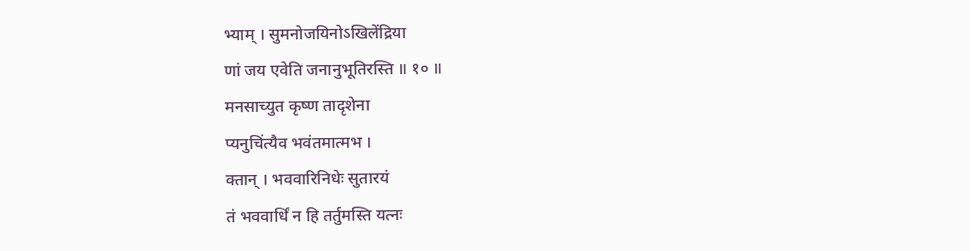भ्याम् । सुमनोजयिनोऽखिलेंद्रिया
णां जय एवेति जनानुभूतिरस्ति ॥ १० ॥
मनसाच्युत कृष्ण तादृशेना
प्यनुचिंत्यैव भवंतमात्मभ ।
क्तान् । भववारिनिधेः सुतारयं
तं भववार्धिं न हि तर्तुमस्ति यत्नः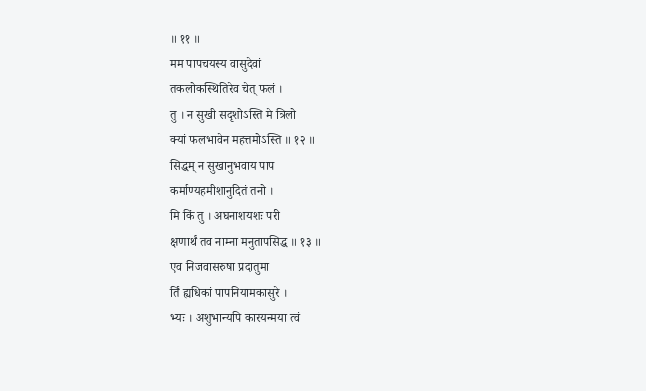॥ ११ ॥
मम पापचयस्य वासुदेवां
तकलोकस्थितिरेव चेत् फलं ।
तु । न सुखी सदृशोऽस्ति मे त्रिलो
क्यां फलभावेन महत्तमोऽस्ति ॥ १२ ॥
सिद्धम् न सुखानुभवाय पाप
कर्माण्यहमीशानुदितं तनो ।
मि किं तु । अघनाशयशः परी
क्षणार्थं तव नाम्ना मनुतापसिद्ध ॥ १३ ॥
एव निजवासरुषा प्रदातुमा
र्तिं ह्यधिकां पापनियामकासुरे ।
भ्यः । अशुभान्यपि कारयन्मया त्वं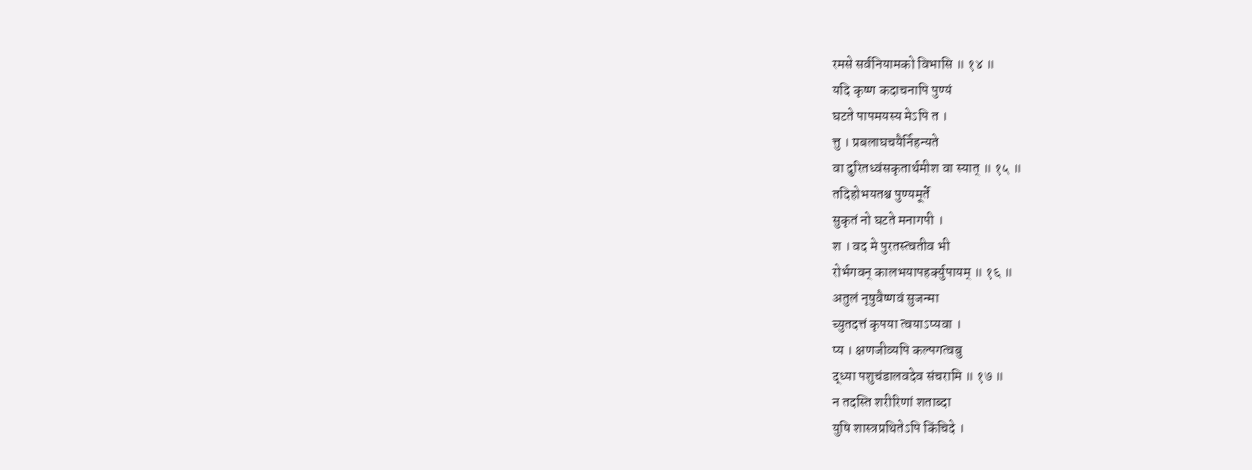रमसे सर्वनियामको विभासि ॥ १४ ॥
यदि कृष्ण कदाचनापि पुण्यं
घटते पापमयस्य मेऽपि त ।
त्तु । प्रबलाघचयैर्निहन्यते
वा दुरितध्वंसकृतार्थमीश वा स्यात् ॥ १५ ॥
तदिहोभयतश्च पुण्यमूर्ते
सुकृतं नो घटते मनागपी ।
श । वद मे पुरतस्त्वतीव भी
रोर्भगवन् कालभयापहर्क्युपायम् ॥ १६ ॥
अतुलं नृषुवैष्णवं सुजन्मा
च्युतदत्तं कृपया त्वयाऽप्यवा ।
प्य । क्षणजीव्यपि कल्पगत्वबु
द्ध्या पशुचंडालवदेव संचरामि ॥ १७ ॥
न तदस्ति शरीरिणां शताब्दा
युषि शास्त्रप्रथितेऽपि किंचिदे ।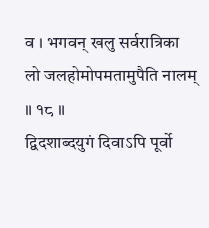व । भगवन् खलु सर्वरात्रिका
लो जलहोमोपमतामुपैति नालम् ॥ १८ ॥
द्विदशाब्दयुगं दिवाऽपि पूर्वो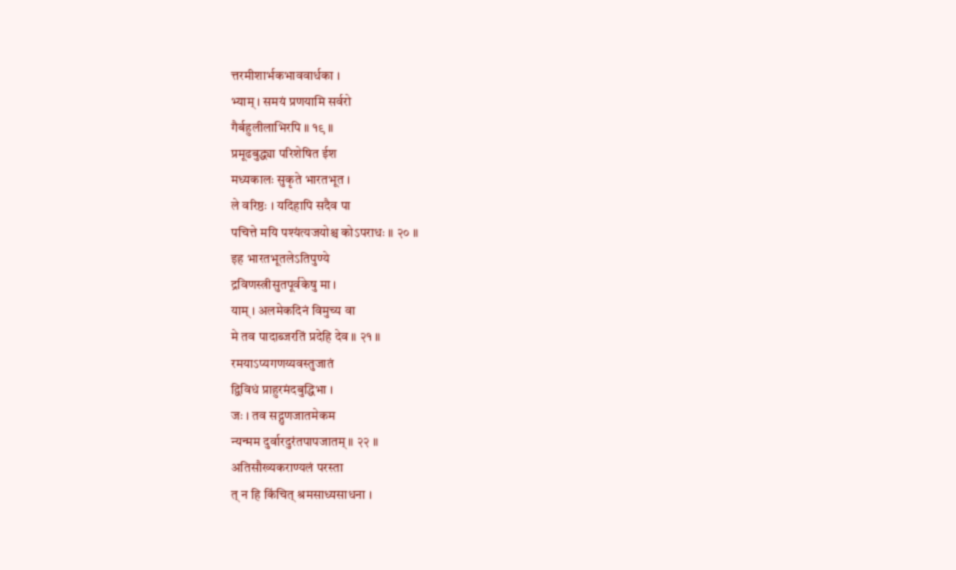त्तरमीशार्भकभाववार्धका ।
भ्याम् । समयं प्रणयामि सर्वरो
गैर्बहुलीलाभिरपि ॥ १९ ॥
प्रमूढबुद्ध्या परिशेषित ईश
मध्यकालः सुकृते भारतभूत ।
ले वरिष्ठः । यदिहापि सदैव पा
पचित्ते मयि पश्यंत्यजयोश्च कोऽपराधः ॥ २० ॥
इह भारतभूतलेऽतिपुण्ये
द्रविणस्त्रीसुतपूर्वकेषु मा ।
याम् । अलमेकदिनं विमुच्य वा
मे तव पादाब्जरतिं प्रदेहि देव ॥ २१ ॥
रमयाऽप्यगणय्यवस्तुजातं
द्विविधं प्राहुरमंदबुद्धिभा ।
जः । तव सद्गुणजातमेकम
न्यन्मम दुर्वारदुरंतपापजातम् ॥ २२ ॥
अतिसौख्यकराण्यलं परस्ता
त् न हि किंचित् श्रमसाध्यसाधना ।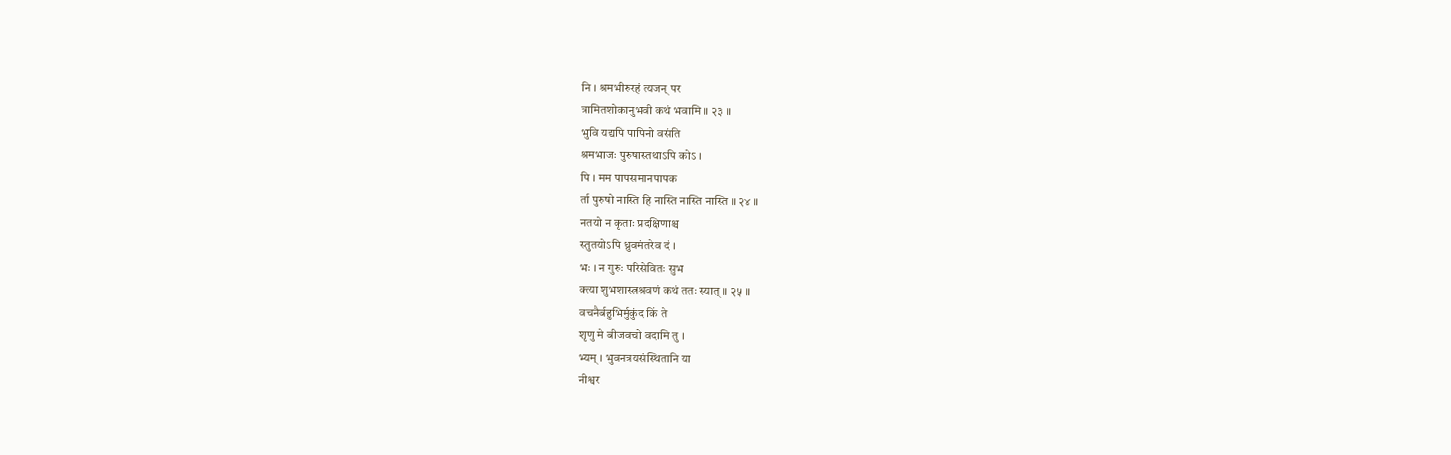नि । श्रमभीरुरहं त्यजन् पर
त्रामितशोकानुभवी कथं भवामि ॥ २३ ॥
भुवि यद्यपि पापिनो वसंति
श्रमभाजः पुरुषास्तथाऽपि कोऽ ।
पि । मम पापसमानपापक
र्ता पुरुषो नास्ति हि नास्ति नास्ति नास्ति ॥ २४ ॥
नतयो न कृताः प्रदक्षिणाश्च
स्तुतयोऽपि ध्रुवमंतरेव दं ।
भः । न गुरुः परिसेवितः सुभ
क्त्या शुभशास्त्रश्रवणं कथं ततः स्यात् ॥ २५ ॥
वचनैर्बहुभिर्मुकुंद किं ते
शृणु मे बीजवचो वदामि तु ।
भ्यम् । भुवनत्रयसंस्थितानि या
नीश्वर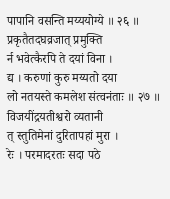पापानि वसन्ति मय्ययोग्ये ॥ २६ ॥
प्रकृतैतदघव्रजात् प्रमुक्ति
र्न भवेत्कैरपि ते दयां विना ।
द्य । करुणां कुरु मय्यतो दया
लो नतयस्ते कमलेश संत्वनंताः ॥ २७ ॥
विजयींद्रयतीश्वरो व्यतानी
त् स्तुतिमेनां दुरितापहां मुरा ।
रेः । परमादरतः सदा पठे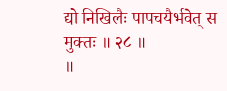द्यो निखिलैः पापचयैर्भवेत् स मुक्तः ॥ २८ ॥
॥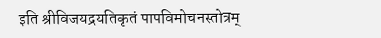इति श्रीविजयद्रयतिकृतं पापविमोचनस्तोत्रम्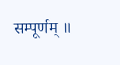सम्पूर्णम् ॥